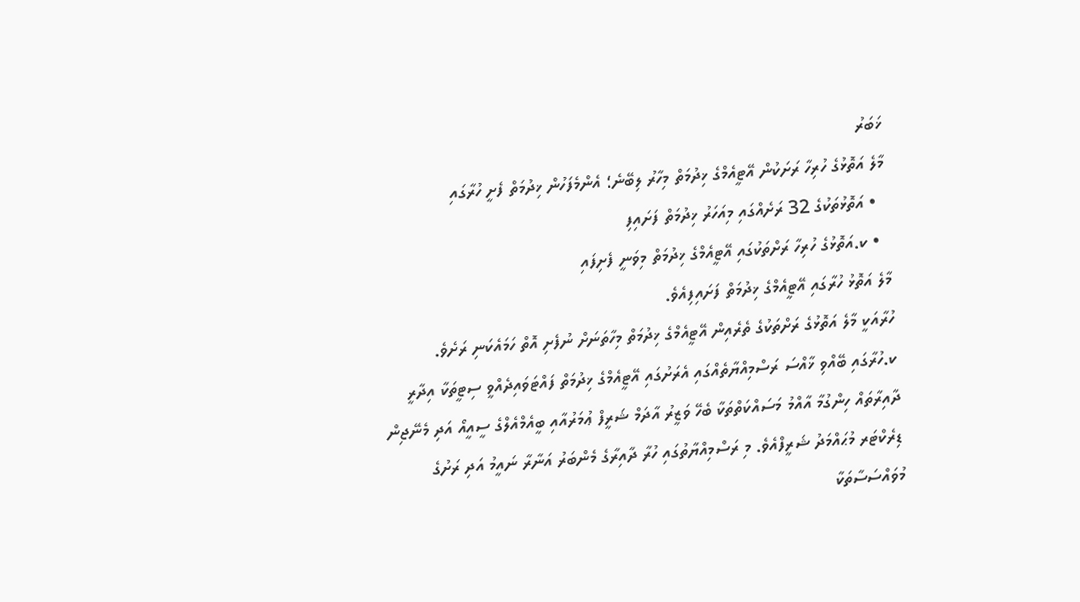ޚަބަރު
މާލެ އަތޮޅުގެ ހުރިހާ ރަށަކުން އޭޓީއެމްގެ ޚިދުމަތް މިހާރު ލިބޭނެ؛ އެންމެފަހުން ޚިދުމަތް ފެށީ ހުރާގައި
  • އަތޮޅުތަކުގެ 32 ރަށެއްގައި މިއަހަރު ޚިދުމަތް ފަށައިފި
  • ކ.އަތޮޅުގެ ހުރިހާ ރަށްތަކުގައި އޭޓީއެމްގެ ޚިދުމަތް މިވަނީ ފެށިފައި
މާލެ އަތޮޅު ހުރާގައި އޭޓީއެމްގެ ޚިދުމަތް ފަށައިފިއެވެ.
ހުރާއަކީ މާލެ އަތޮޅުގެ ރަށްތަކުގެ ތެރެއިން އޭޓީއެމްގެ ޚިދުމަތް މިހާތަނަށް ނުފެށި އޮތް ހަމައެކަނި ރަށެވެ.
ކ.ހުރާގައި ބޭއްވި ޚާއްސަ ރަސްމިއްޔާތެއްގައި އެރަށުގައި އޭޓީއެމްގެ ޚިދުމަތް ފައްޓަވައިދެއްވީ ސިޓީތަކާ އިދާރީ ދާއިރާތައް ހިންގުމާ އާއްމު މަސައްކަތްތަކާ ބެހޭ ވަޒީރު އާދަމް ޝަރީފް ޢުމަރުއާއި ބީއެމްއެލްގެ ސީއީއޯ އަދި މެނޭޖިން ޑިރެކްޓަރ މުޙައްމަދު ޝަރީފްއެވެ. މި ރަސްމިއްޔާތުގައި ހުރާ ދާއިރާގެ މެންބަރު އަނާރާ ނައީމު އަދި ރަށުގެ މުވައްސަސާތަކާ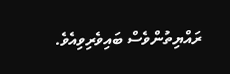ރައްޔިތުންވެސް ބައިވެރިވިއެވެ.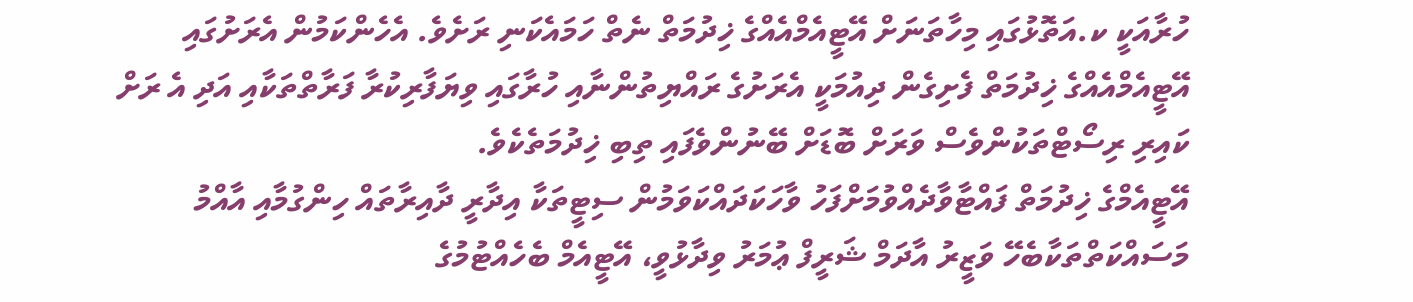ހުރާއަކީ ކ.އަތޮޅުގައި މިހާތަނަށް އޭޓީއެމްއެއްގެ ޚިދުމަތް ނެތް ހަމައެކަނި ރަށެވެ. އެހެންކަމުން އެރަށުގައި އޭޓީއެމްއެއްގެ ޚިދުމަތް ފެށިގެން ދިއުމަކީ އެރަށުގެ ރައްޔިތުންނާއި ހުރާގައި ވިޔަފާރިކުރާ ފަރާތްތަކާއި އަދި އެ ރަށް ކައިރި ރިސޯޓްތަކުންވެސް ވަރަށް ބޮޑަށް ބޭނުންވެފައި ތިބި ޚިދުމަތެކެވެ.
އޭޓީއެމްގެ ޚިދުމަތް ފައްޓާވާދެއްވުމަށްފަހު ވާހަކަދައްކަވަމުން ސިޓީތަކާ އިދާރީ ދާއިރާތައް ހިންގުމާއި އާއްމު މަސައްކަތްތަކާބެހޭ ވަޒީރު އާދަމް ޝަރީފް ޢުމަރު ވިދާޅުވީ، އޭޓީއެމް ބެހެއްޓުމުގެ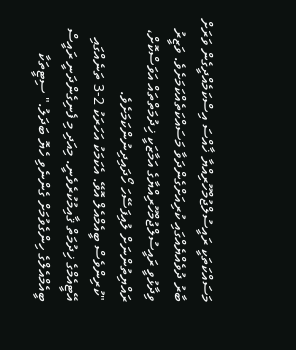މަސައްކަތަކީ ރައީސުލްޖުމްހޫރިއްޔާ ޚާއްސަ އިސްކަމެއްދީގެން ވަރަށް ބާރު ދުވެއްޔެއްގައި ކުރިއަށްގެންދަވާ މަސައްކަތެއްކަމަށެވެ. ވަޒީރު ވިދާޅުވީ ރައީސުލްޖުމްހޫރިއްޔާގެ އަމާޒަކީ ޚިދުމަތްތައް އަވަސްކޮށް، ރައްޔިތުންނަށް ލުއިފަސޭހަ ހޯދައިދިނުންކަމަށެވެ.
"ކުރިންވެސް ބީއެމްއެލް އޮވޭ. އެކަމަކު އަހަރަކު 2-3 ތަނެއްގައި އޭޓީއެމްގެ ޚިދުމަތް ޤާއިމުކުރެވެނީ. މިއަދި މި ފެނިގެންދަނީ ރައީސް ބީއެމްއެލްގެ ހިންގެވުމަށް ގެންނެވި ހެޔޮ ބަދަލު." ސިޓީތަކާ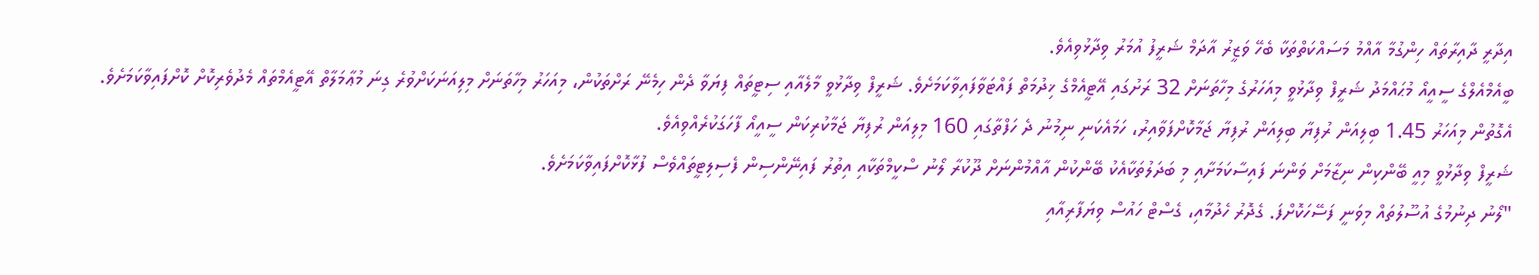އިދާރީ ދާއިރާތައް ހިންގުމާ އާއްމު މަސައްކަތްތަކާ ބެހޭ ވަޒީރު އާދަމް ޝަރީފު އުމަރު ވިދާޅުވިއެވެ.
ބީއެމްއެލްގެ ސީއީއޯ މުޙައްމަދު ޝަރީފް ވިދާޅުވީ މިއަހަރުގެ މިހާތަނަށް 32 ރަށުގައި އޭޓީއެމްގެ ޚިދުމަތް ފައްޓަވާފައިވާކަމަށެވެ. ޝަރީފް ވިދާޅުވީ މާލެއާއި ސިޓީތައް ފިޔަވާ ދެން ހިމެނޭ ރަށްތަކުން، މިއަހަރު މިހާތަނަށް މިލިއަނަކަށްވުރެ ގިނަ މުޢާމަލާތް އޭޓީއެމްތައް މެދުވެރިކޮށް ކޮށްފައިވާކަމަށެވެ. އެގޮތުން މިއަހަރު 1.45 ބިލިއަން ރުފިޔާ ބިލިއަން ރުފިޔާ ޖަމާކޮށްފަވާއިރު، ހަމައެކަނި ނިމުނު ދެ ހަފްތާގައި 160 މިލިއަން ރުފިޔާ ޖަމާކުރިކަން ސީއީއޯ ފާހަގަކުރެއްވިއެވެ.
ޝަރީފް ވިދާޅުވީ މިއީ ބޭންކިން ނިޒާމަށް ވަންނަ ފައިސާކަމަށާއި މި ބަދަލުތަކާއެކު ބޭންކުން އާއްމުންނަށް ދޫކުރާ ލޯނު ސްކީމްތަކާއި އިތުރު ފައިނޭންސިން ފެސިލިޓީތައްވެސް ފުޅާކޮށްފައިވާކަމަށެވެ.
"ލޯނު ދިނުމުގެ އުސޫލުތައް މިވަނީ ފަސޭހަކޮށްފަ. ގެދޮރު ހެދުމާއި، ގެސްޓް ހައުސް ވިޔަފާރިއާއި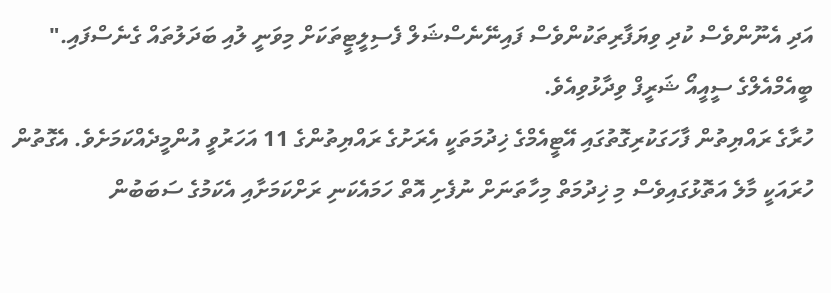އަދި އެނޫންވެސް ކުދި ވިޔަފާރިތަކުންވެސް ފައިނޭނެސްޝަލް ފެސިލީޓީތަކަށް މިވަނީ ލުއި ބަދަލުތައް ގެނެސްފައި." ބީއެމްއެލްގެ ސީއީއޯ ޝަރީފް ވިދާޅުވިއެވެ.
ހުރާގެ ރައްޔިތުން ފާހަގަކުރިގޮތުގައި އޭޓީއެމްގެ ޚިދުމަތަކީ އެރަށުގެ ރައްޔިތުންގެ 11 އަހަރުވީ އުންމީދެއްކަމަށެވެ. އެގޮތުން ހުރައަކީ މާލެ އަތޮޅުގައިވެސް މި ޚިދުމަތް މިހާތަނަށް ނުފެށި އޮތް ހަމައެކަނި ރަށްކަމަށާއި އެކަމުގެ ސަބަބުން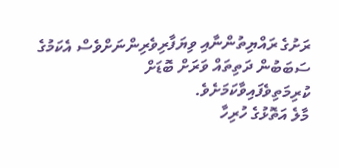ރަށުގެ ރައްޔިތުންނާއި ވިޔަފާރިވެރިންނަށްވެސް އެކަމުގެ ސަބަބުން ދަތިތައް ވަރަށް ބޮޑަށް ކުރިމަތިވެފައިވާކަމަށެވެ.
މާލެ އަތޮޅުގެ ހުރިހާ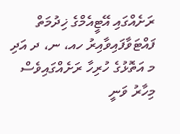ރަށެއްގައި އޭޓީއެމްގެ ޚިދުމަތް ފައްޓަވާފައިވާއިރު ހއ، ނ، ދ އަދި މ އަތޮޅުގެ ހުރިހާ ރަށެއްގައިވެސް މިހާރު ވަނީ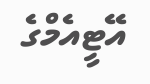އޭޓީއެމްގެ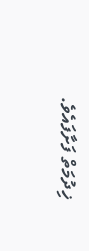ޚިދުމަތް ފަށާފައެވެ.